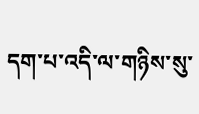དག་པ་འདི་ལ་གཉིས་སུ་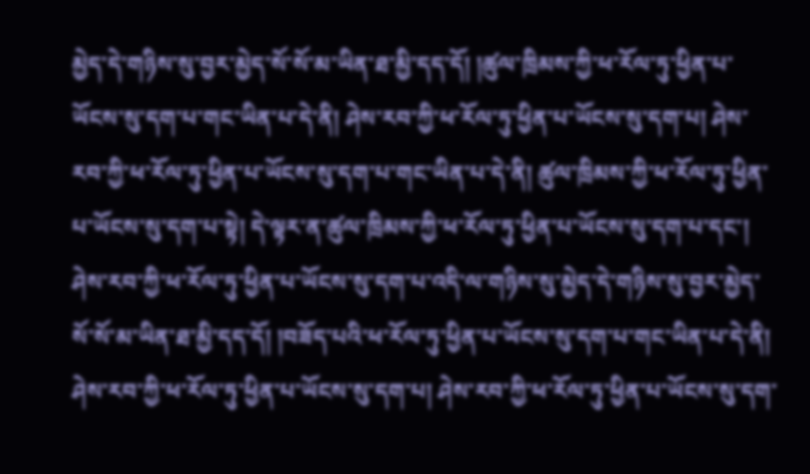མྱེད་དེ་གཉིས་སུ་བྱར་མྱེད་སོ་སོ་མ་ཡིན་ཐ་མྱི་དད་དོ། །ཚུལ་ཁྲིམས་ཀྱི་ཕ་རོལ་ཏུ་ཕྱིན་པ་ཡོངས་སུ་དག་པ་གང་ཡིན་པ་དེ་ནི། ཤེས་རབ་ཀྱི་ཕ་རོལ་ཏུ་ཕྱིན་པ་ཡོངས་སུ་དག་པ། ཤེས་རབ་ཀྱི་ཕ་རོལ་ཏུ་ཕྱིན་པ་ཡོངས་སུ་དག་པ་གང་ཡིན་པ་དེ་ནི། ཚུལ་ཁྲིམས་ཀྱི་ཕ་རོལ་ཏུ་ཕྱིན་པ་ཡོངས་སུ་དག་པ་སྟེ། དེ་ལྟར་ན་ཚུལ་ཁྲིམས་ཀྱི་ཕ་རོལ་ཏུ་ཕྱིན་པ་ཡོངས་སུ་དག་པ་དང་། ཤེས་རབ་ཀྱི་ཕ་རོལ་ཏུ་ཕྱིན་པ་ཡོངས་སུ་དག་པ་འདི་ལ་གཉིས་སུ་མྱེད་དེ་གཉིས་སུ་བྱར་མྱེད་སོ་སོ་མ་ཡིན་ཐ་མྱི་དད་དོ། །བཟོད་པའི་ཕ་རོལ་ཏུ་ཕྱིན་པ་ཡོངས་སུ་དག་པ་གང་ཡིན་པ་དེ་ནི། ཤེས་རབ་ཀྱི་ཕ་རོལ་ཏུ་ཕྱིན་པ་ཡོངས་སུ་དག་པ། ཤེས་རབ་ཀྱི་ཕ་རོལ་ཏུ་ཕྱིན་པ་ཡོངས་སུ་དག་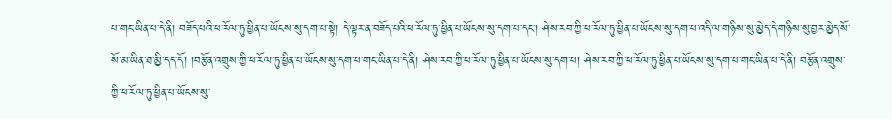པ་གང་ཡིན་པ་དེ་ནི། བཟོད་པའི་ཕ་རོལ་ཏུ་ཕྱིན་པ་ཡོངས་སུ་དག་པ་སྟེ། དེ་ལྟར་ན་བཟོད་པའི་ཕ་རོལ་ཏུ་ཕྱིན་པ་ཡོངས་སུ་དག་པ་དང་། ཤེས་རབ་ཀྱི་ཕ་རོལ་ཏུ་ཕྱིན་པ་ཡོངས་སུ་དག་པ་འདི་ལ་གཉིས་སུ་མྱེད་དེ་གཉིས་སུ་བྱར་མྱེད་སོ་སོ་མ་ཡིན་ཐ་མྱི་དད་དོ། །བརྩོན་འགྲུས་ཀྱི་ཕ་རོལ་ཏུ་ཕྱིན་པ་ཡོངས་སུ་དག་པ་གང་ཡིན་པ་དེ་ནི། ཤེས་རབ་ཀྱི་ཕ་རོལ་ཏུ་ཕྱིན་པ་ཡོངས་སུ་དག་པ། ཤེས་རབ་ཀྱི་ཕ་རོལ་ཏུ་ཕྱིན་པ་ཡོངས་སུ་དག་པ་གང་ཡིན་པ་དེ་ནི། བརྩོན་འགྲུས་ཀྱི་ཕ་རོལ་ཏུ་ཕྱིན་པ་ཡོངས་སུ་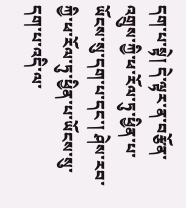དག་པ་སྟེ། དེ་ལྟར་ན་བརྩོན་འགྲུས་ཀྱི་ཕ་རོལ་ཏུ་ཕྱིན་པ་ཡོངས་སུ་དག་པ་དང་། ཤེས་རབ་ཀྱི་ཕ་རོལ་ཏུ་ཕྱིན་པ་ཡོངས་སུ་དག་པ་འདི་ལ་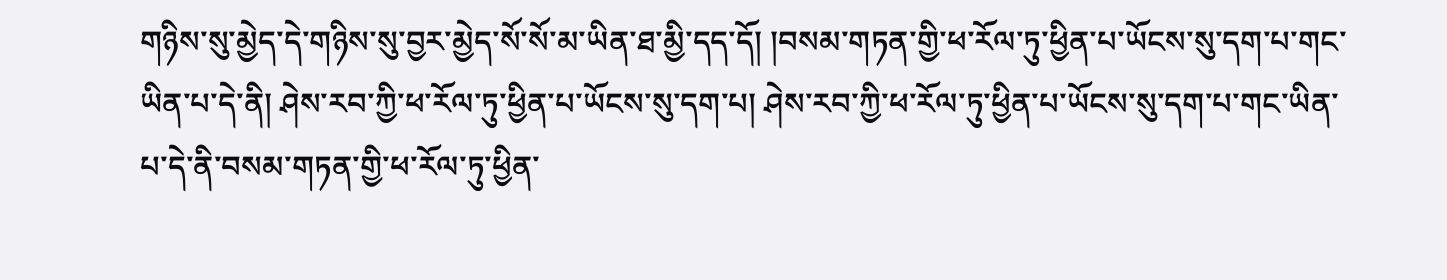གཉིས་སུ་མྱེད་དེ་གཉིས་སུ་བྱར་མྱེད་སོ་སོ་མ་ཡིན་ཐ་མྱི་དད་དོ། །བསམ་གཏན་གྱི་ཕ་རོལ་ཏུ་ཕྱིན་པ་ཡོངས་སུ་དག་པ་གང་ཡིན་པ་དེ་ནི། ཤེས་རབ་ཀྱི་ཕ་རོལ་ཏུ་ཕྱིན་པ་ཡོངས་སུ་དག་པ། ཤེས་རབ་ཀྱི་ཕ་རོལ་ཏུ་ཕྱིན་པ་ཡོངས་སུ་དག་པ་གང་ཡིན་པ་དེ་ནི་བསམ་གཏན་གྱི་ཕ་རོལ་ཏུ་ཕྱིན་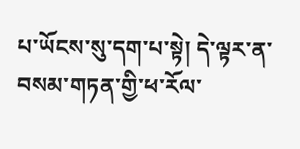པ་ཡོངས་སུ་དག་པ་སྟེ། དེ་ལྟར་ན་བསམ་གཏན་གྱི་ཕ་རོལ་